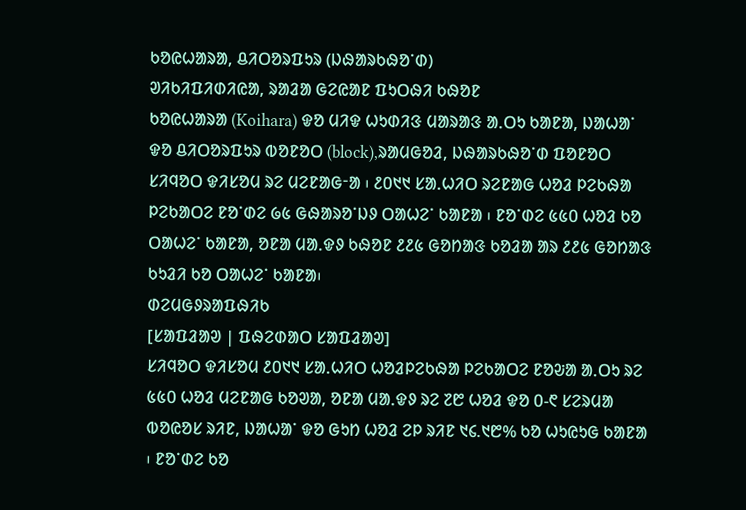ᱠᱚᱭᱦᱟᱨᱟ, ᱪᱤᱛᱚᱨᱯᱩᱨ (ᱡᱷᱟᱨᱠᱷᱚᱸᱰ)
ᱣᱤᱠᱤᱯᱤᱰᱤᱭᱟ, ᱨᱟᱲᱟ ᱜᱮᱭᱟᱱ ᱯᱩᱛᱷᱤ ᱠᱷᱚᱱ
ᱠᱚᱭᱦᱟᱨᱟ (Koihara) ᱫᱚ ᱢᱤᱫ ᱦᱩᱰᱤᱝ ᱢᱟᱨᱟᱝ ᱟᱹᱛᱩ ᱠᱟᱱᱟ, ᱡᱟᱦᱟᱸ ᱫᱚ ᱪᱤᱛᱚᱨᱯᱩᱨ ᱵᱚᱱᱚᱛ (block),ᱨᱟᱢᱜᱚᱲ, ᱡᱷᱟᱨᱠᱷᱚᱸᱰ ᱯᱚᱱᱚᱛ ᱥᱤᱧᱚᱛ ᱫᱤᱥᱚᱢ ᱨᱮ ᱢᱮᱱᱟᱜᱼᱟ ᱾ ᱒᱐᱑᱑ ᱥᱟᱹᱦᱤᱛ ᱨᱮᱱᱟᱜ ᱦᱚᱲ ᱞᱮᱠᱷᱟ ᱞᱮᱠᱟᱛᱮ ᱱᱚᱸᱰᱮ ᱙᱕ ᱜᱷᱟᱨᱚᱸᱡᱽ ᱛᱟᱦᱮᱸ ᱠᱟᱱᱟ ᱾ ᱱᱚᱸᱰᱮ ᱕᱕᱐ ᱦᱚᱲ ᱠᱚ ᱛᱟᱦᱮᱸ ᱠᱟᱱᱟ, ᱚᱱᱟ ᱢᱟᱹᱫᱽ ᱠᱷᱚᱱ ᱒᱒᱕ ᱜᱚᱴᱟᱝ ᱠᱚᱲᱟ ᱟᱨ ᱒᱒᱕ ᱜᱚᱴᱟᱝ ᱠᱩᱲᱤ ᱠᱚ ᱛᱟᱦᱮᱸ ᱠᱟᱱᱟ᱾
ᱰᱮᱢᱜᱽᱨᱟᱯᱷᱤᱠ
[ᱥᱟᱯᱲᱟᱣ | ᱯᱷᱮᱰᱟᱛ ᱥᱟᱯᱲᱟᱣ]
ᱥᱤᱧᱚᱛ ᱫᱤᱥᱚᱢ ᱒᱐᱑᱑ ᱥᱟᱹᱦᱤᱛ ᱦᱚᱲᱞᱮᱠᱷᱟ ᱞᱮᱠᱟᱛᱮ ᱱᱚᱶᱟ ᱟᱹᱛᱩ ᱨᱮ ᱕᱕᱐ ᱦᱚᱲ ᱢᱮᱱᱟᱜ ᱠᱚᱣᱟ, ᱚᱱᱟ ᱢᱟᱹᱫᱽ ᱨᱮ ᱗᱘ ᱦᱚᱲ ᱫᱚ ᱐-᱖ ᱥᱮᱨᱢᱟ ᱵᱚᱭᱚᱥ ᱨᱤᱱ, ᱡᱟᱦᱟᱸ ᱫᱚ ᱜᱩᱴ ᱦᱚᱲ ᱮᱞ ᱨᱤᱱ ᱑᱔.᱑᱘% ᱠᱚ ᱦᱩᱭᱩᱜ ᱠᱟᱱᱟ ᱾ ᱱᱚᱸᱰᱮ ᱠᱚ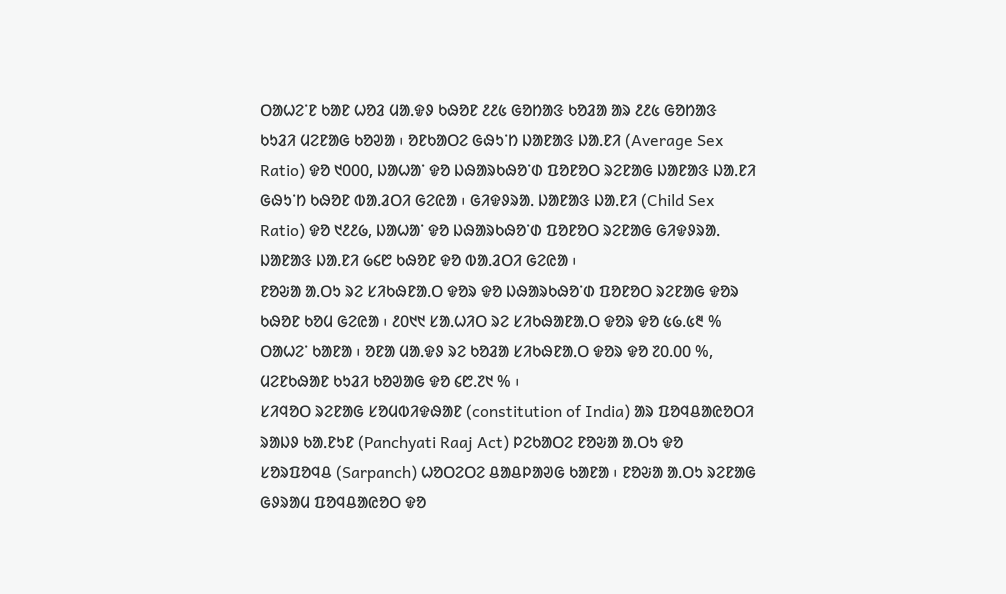ᱛᱟᱦᱮᱸᱱ ᱠᱟᱱ ᱦᱚᱲ ᱢᱟᱹᱫᱽ ᱠᱷᱚᱱ ᱒᱒᱕ ᱜᱚᱴᱟᱝ ᱠᱚᱲᱟ ᱟᱨ ᱒᱒᱕ ᱜᱚᱴᱟᱝ ᱠᱩᱲᱤ ᱢᱮᱱᱟᱜ ᱠᱚᱣᱟ ᱾ ᱚᱱᱠᱟᱛᱮ ᱜᱷᱩᱸᱴ ᱡᱟᱱᱟᱝ ᱡᱟᱹᱱᱤ (Average Sex Ratio) ᱫᱚ ᱑᱐᱐᱐, ᱡᱟᱦᱟᱸ ᱫᱚ ᱡᱷᱟᱨᱠᱷᱚᱸᱰ ᱯᱚᱱᱚᱛ ᱨᱮᱱᱟᱜ ᱡᱟᱱᱟᱝ ᱡᱟᱹᱱᱤ ᱜᱷᱩᱸᱴ ᱠᱷᱚᱱ ᱵᱟᱹᱲᱛᱤ ᱜᱮᱭᱟ ᱾ ᱜᱤᱫᱽᱨᱟᱹ ᱡᱟᱱᱟᱝ ᱡᱟᱹᱱᱤ (Child Sex Ratio) ᱫᱚ ᱑᱒᱒᱙, ᱡᱟᱦᱟᱸ ᱫᱚ ᱡᱷᱟᱨᱠᱷᱚᱸᱰ ᱯᱚᱱᱚᱛ ᱨᱮᱱᱟᱜ ᱜᱤᱫᱽᱨᱟᱹ ᱡᱟᱱᱟᱝ ᱡᱟᱹᱱᱤ ᱙᱔᱘ ᱠᱷᱚᱱ ᱫᱚ ᱵᱟᱹᱲᱛᱤ ᱜᱮᱭᱟ ᱾
ᱱᱚᱶᱟ ᱟᱹᱛᱩ ᱨᱮ ᱥᱤᱠᱷᱱᱟᱹᱛ ᱫᱚᱨ ᱫᱚ ᱡᱷᱟᱨᱠᱷᱚᱸᱰ ᱯᱚᱱᱚᱛ ᱨᱮᱱᱟᱜ ᱫᱚᱨ ᱠᱷᱚᱱ ᱠᱚᱢ ᱜᱮᱭᱟ ᱾ ᱒᱐᱑᱑ ᱥᱟᱹᱦᱤᱛ ᱨᱮ ᱥᱤᱠᱷᱟᱱᱟᱹᱛ ᱫᱚᱨ ᱫᱚ ᱕᱙.᱕᱓ % ᱛᱟᱦᱮᱸ ᱠᱟᱱᱟ ᱾ ᱚᱱᱟ ᱢᱟᱹᱫᱽ ᱨᱮ ᱠᱚᱲᱟ ᱥᱤᱠᱷᱱᱟᱹᱛ ᱫᱚᱨ ᱫᱚ ᱗᱐.᱐᱐ %, ᱢᱮᱱᱠᱷᱟᱱ ᱠᱩᱲᱤ ᱠᱚᱣᱟᱜ ᱫᱚ ᱔᱘.᱗᱑ % ᱾
ᱥᱤᱧᱚᱛ ᱨᱮᱱᱟᱜ ᱥᱚᱢᱵᱤᱫᱷᱟᱱ (constitution of India) ᱟᱨ ᱯᱚᱧᱪᱟᱭᱚᱛᱤ ᱨᱟᱡᱽ ᱠᱟᱹᱱᱩᱱ (Panchyati Raaj Act) ᱞᱮᱠᱟᱛᱮ ᱱᱚᱶᱟ ᱟᱹᱛᱩ ᱫᱚ ᱥᱚᱨᱯᱚᱧᱪ (Sarpanch) ᱦᱚᱛᱮᱛᱮ ᱪᱟᱪᱞᱟᱣᱜ ᱠᱟᱱᱟ ᱾ ᱱᱚᱶᱟ ᱟᱹᱛᱩ ᱨᱮᱱᱟᱜ ᱜᱽᱨᱟᱢ ᱯᱚᱧᱪᱟᱭᱚᱛ ᱫᱚ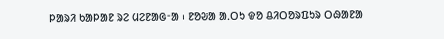ᱞᱟᱨᱤ ᱠᱟᱞᱟᱱ ᱨᱮ ᱢᱮᱱᱟᱜᱼᱟ ᱾ ᱱᱚᱶᱟ ᱟᱹᱛᱩ ᱫᱚ ᱪᱤᱛᱚᱨᱯᱩᱨ ᱛᱷᱟᱱᱟ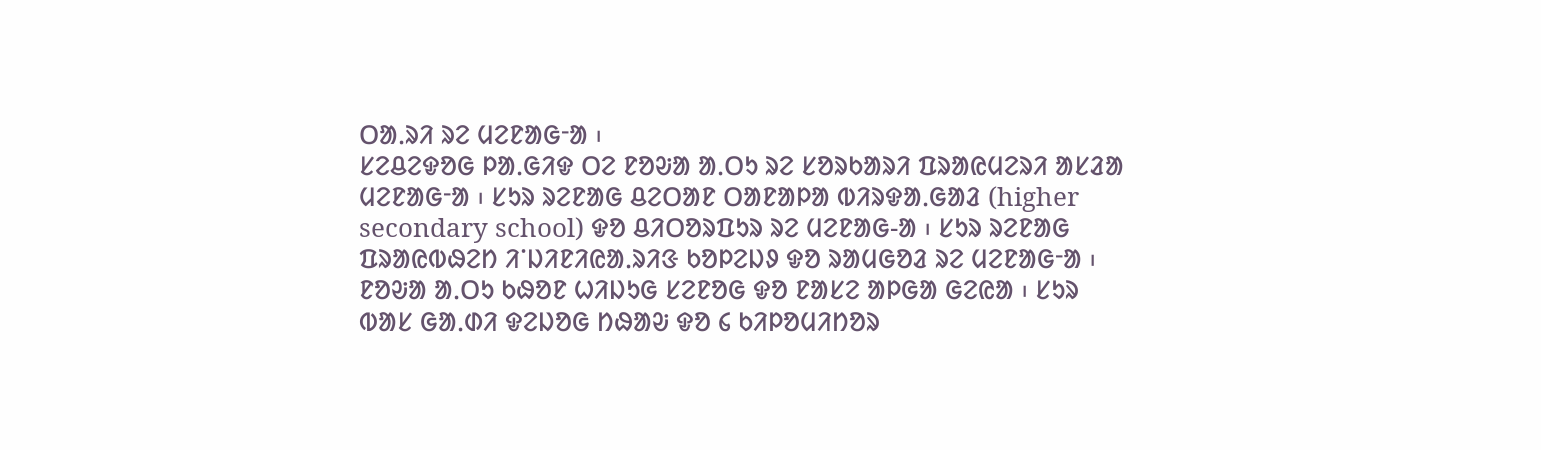ᱛᱟᱹᱨᱤ ᱨᱮ ᱢᱮᱱᱟᱜᱼᱟ ᱾
ᱥᱮᱪᱮᱫᱚᱜ ᱞᱟᱹᱜᱤᱫ ᱛᱮ ᱱᱚᱶᱟ ᱟᱹᱛᱩ ᱨᱮ ᱥᱚᱨᱠᱟᱨᱤ ᱯᱨᱟᱭᱢᱮᱨᱤ ᱟᱥᱲᱟ ᱢᱮᱱᱟᱜᱼᱟ ᱾ ᱥᱩᱨ ᱨᱮᱱᱟᱜ ᱪᱮᱛᱟᱱ ᱛᱟᱱᱟᱞᱟ ᱵᱤᱨᱫᱟᱹᱜᱟᱲ (higher secondary school) ᱫᱚ ᱪᱤᱛᱚᱨᱯᱩᱨ ᱨᱮ ᱢᱮᱱᱟᱜ-ᱟ ᱾ ᱥᱩᱨ ᱨᱮᱱᱟᱜ ᱯᱨᱟᱭᱵᱷᱮᱴ ᱤᱸᱡᱤᱱᱤᱭᱟᱹᱨᱤᱝ ᱠᱚᱞᱮᱡᱽ ᱫᱚ ᱨᱟᱢᱜᱚᱲ ᱨᱮ ᱢᱮᱱᱟᱜᱼᱟ ᱾
ᱱᱚᱶᱟ ᱟᱹᱛᱩ ᱠᱷᱚᱱ ᱦᱤᱡᱩᱜ ᱥᱮᱱᱚᱜ ᱫᱚ ᱱᱟᱥᱮ ᱟᱞᱜᱟ ᱜᱮᱭᱟ ᱾ ᱥᱩᱨ ᱵᱟᱥ ᱜᱟᱹᱰᱤ ᱫᱮᱡᱚᱜ ᱴᱷᱟᱶ ᱫᱚ ᱔ ᱠᱤᱞᱚᱢᱤᱴᱚᱨ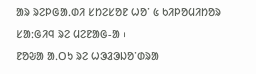ᱟᱨ ᱨᱮᱞᱜᱟᱹᱰᱤ ᱥᱴᱮᱥᱚᱱ ᱦᱚᱸ ᱕ ᱠᱤᱞᱚᱢᱤᱴᱚᱨ ᱥᱟᱺᱜᱤᱧ ᱨᱮ ᱢᱮᱱᱟᱜ-ᱟ ᱾
ᱱᱚᱶᱟ ᱟᱹᱛᱩ ᱨᱮ ᱦᱳᱲᱳᱡᱚᱸᱰᱨᱟ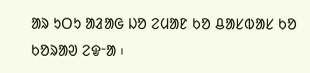ᱟᱨ ᱩᱛᱩ ᱟᱲᱟᱜ ᱡᱚ ᱮᱢᱟᱱ ᱠᱚ ᱪᱟᱥᱵᱟᱥ ᱠᱚ ᱠᱚᱨᱟᱣ ᱮᱫᱼᱟ ᱾